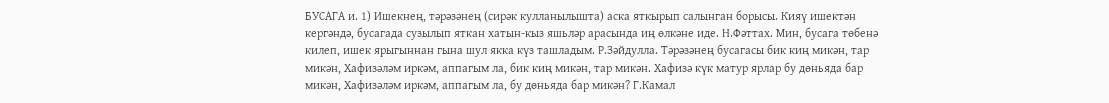БУСАГА и. 1) Ишекнең, тәрәзәнең (сирәк кулланылышта) аска яткырып салынган борысы. Кияү ишектән кергәндә, бусагада сузылып яткан хатын-кыз яшьләр арасында иң өлкәне иде. Н.Фәттах. Мин, бусага төбенә килеп, ишек ярыгыннан гына шул якка күз ташладым. Р.Зәйдулла. Тәрәзәнең бусагасы бик киң микән, тар микән, Хафизәләм иркәм, аппагым ла, бик киң микән, тар микән. Хафизә күк матур ярлар бу дөньяда бар микән, Хафизәләм иркәм, аппагым ла, бу дөньяда бар микән? Г.Камал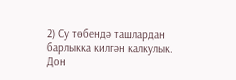2) Су төбендә ташлардан барлыкка килгән калкулык. Дон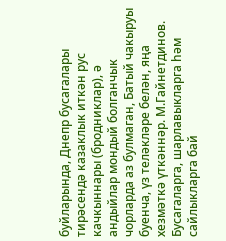буйларында, Днепр бусагалары тирәсендә казаклык иткән рус качкыннары (бродниклар), ә андыйлар мондый болганчык чорларда аз булмаган, Батый чакыруы буенча, үз теләкләре белән, яңа хезмәткә үткәннәр. М.Гайнетдинов. Бусагаларга, шарлавыкларга һәм сайлыкларга бай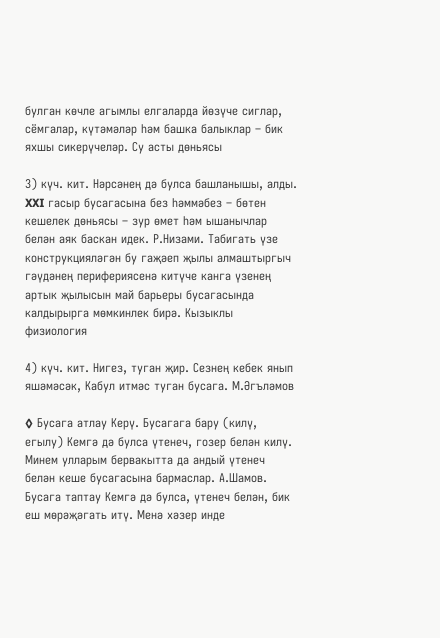булган көчле агымлы елгаларда йөзүче сиглар, сёмгалар, күтәмәләр һәм башка балыклар – бик яхшы сикерүчеләр. Су асты дөньясы

3) күч. кит. Нәрсәнең дә булса башланышы, алды. XXI гасыр бусагасына без һәммәбез – бөтен кешелек дөньясы – зур өмет һәм ышанычлар белән аяк баскан идек. Р.Низами. Табигать үзе конструкцияләгән бу гаҗәеп җылы алмаштыргыч гәүдәнең перифериясенә китүче канга үзенең артык җылысын май барьеры бусагасында калдырырга мөмкинлек бирә. Кызыклы физиология

4) күч. кит. Нигез, туган җир. Сезнең кебек янып яшәмәсәк, Кабул итмәс туган бусага. М.Әгъләмов

◊ Бусага атлау Керү. Бусагага бару (килү, егылу) Кемгә дә булса үтенеч, гозер белән килү. Минем улларым бервакытта да андый үтенеч белән кеше бусагасына бармаслар. А.Шамов. Бусага таптау Кемгә дә булса, үтенеч белән, бик еш мөрәҗәгать итү. Менә хәзер инде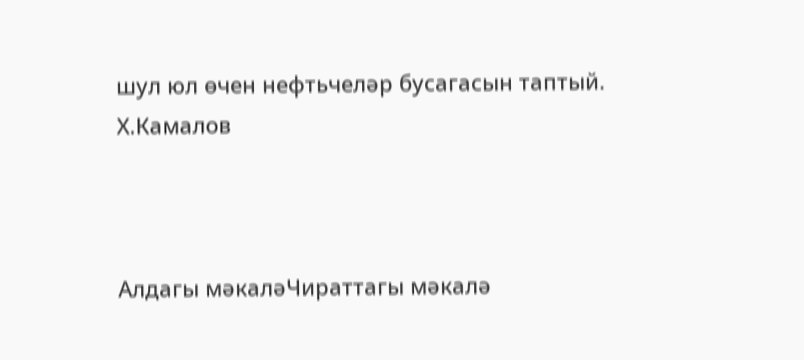шул юл өчен нефтьчеләр бусагасын таптый. Х.Камалов



Алдагы мәкаләЧираттагы мәкалә